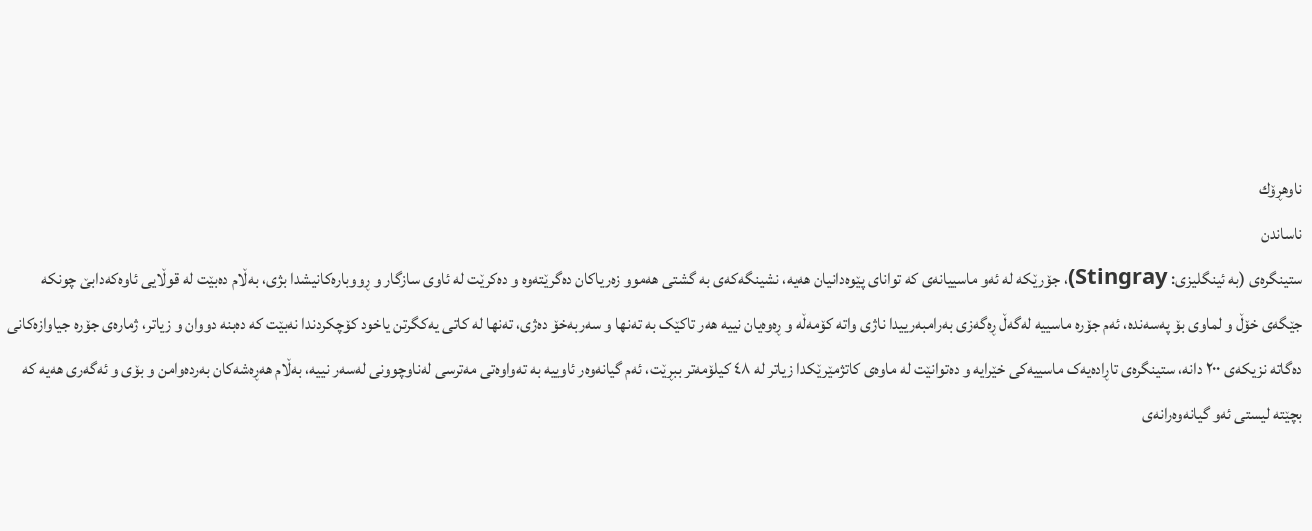ناوهڕۆك
ناساندن
ستینگرەی (بە ئینگلیزی: Stingray)، جۆرێکە لە ئەو ماسییانەی کە توانای پێوەدانیان هەیە، نشینگەکەی بە گشتی هەموو زەریاکان دەگرێتەوە و دەکرێت لە ئاوی سازگار و ڕووبارەکانیشدا بژی، بەڵام دەبێت لە قوڵایی ئاوەکەدابێ چونکە جێگەی خۆڵ و لماوی بۆ پەسەندە، ئەم جۆرە ماسییە لەگەڵ ڕەگەزی بەرامبەرییدا ناژی واتە کۆمەڵە و ڕەوەیان نییە هەر تاکێک بە تەنها و سەربەخۆ دەژی، تەنها لە کاتی یەکگرتن یاخود کۆچکردندا نەبێت کە دەبنە دووان و زیاتر، ژمارەی جۆرە جیاوازەکانی دەگاتە نزیکەی ٢٠٠ دانە، ستینگرەی تاڕادەیەک ماسییەکی خێرایە و دەتوانێت لە ماوەی کاتژمێرێکدا زیاتر لە ٤٨ کیلۆمەتر ببڕێت، ئەم گیانەوەر ئاوییە بە تەواوەتی مەترسی لەناوچوونی لەسەر نییە، بەڵام هەڕەشەکان بەردەوامن و بۆی و ئەگەری هەیە کە بچێتە لیستی ئەو گیانەوەرانەی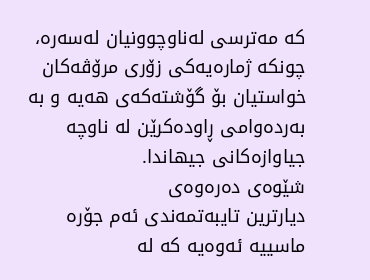کە مەترسی لەناوچوونیان لەسەرە، چونکە ژمارەیەکی زۆری مرۆڤەکان خواستیان بۆ گۆشتەکەی هەیە و بە بەردەوامی ڕاودەکرێن لە ناوچە جیاوازەکانی جیهاندا.
شێوەی دەرەوەی
دیارترین تایبەتمەندی ئەم جۆرە ماسییە ئەوەیە کە لە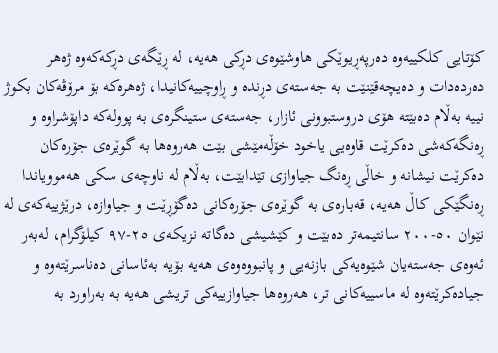کۆتایی کلکییەوە دەرپەڕیوێکی هاوشێوەی دڕکی هەیە، لە ڕێگەی دڕکەکەوە ژەهر دەردەدات و دەیچەقێنێت بە جەستەی دڕندە و ڕاوچییەکانیدا، ژەهرەکە بۆ مرۆڤەکان بکوژ نییە بەڵام دەبێتە هۆی دروستبوونی ئازار، جەستەی ستینگرەی بە پوولەکە داپۆشراوە و ڕەنگەکەشی دەکرێت قاوەیی یاخود خۆڵەمێشی بێت هەروەها بە گوێرەی جۆرەکان دەکرێت نیشانە و خاڵی ڕەنگ جیاوازی تێدابێت، بەڵام لە ناوچەی سکی هەموویاندا ڕەنگێکی کاڵ هەیە، قەبارەی بە گوێرەی جۆرەکانی دەگۆڕێت و جیاوازە، درێژییەکەی لە نێوان ٥٠-٢٠٠ سانتیمەتر دەبێت و کێشیشی دەگاتە نزیکەی ٢٥-٩٧ کیلۆگرام، لەبەر ئەوەی جەستەیان شێوەیەکی بازنەیی و پانبووەوەی هەیە بۆیە بەئاسانی دەناسرێتەوە و جیادەکرێتەوە لە ماسییەکانی تر، هەروەها جیاوازییەکی تریشی هەیە بە بەراورد بە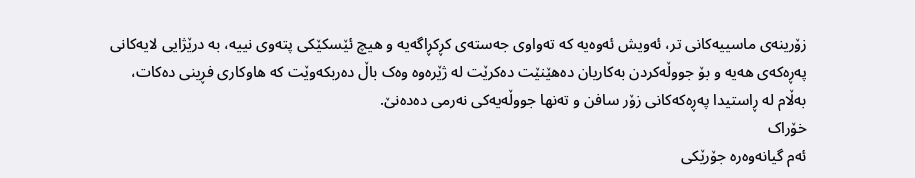زۆرینەی ماسییەکانی تر، ئەویش ئەوەیە کە تەواوی جەستەی کڕکڕاگەیە و هیچ ئێسکێکی پتەوی نییە، بە درێژایی لایەکانی پەڕەکەی هەیە و بۆ جووڵەکردن بەکاریان دەهێنێت دەکرێت لە ژێرەوە وەک باڵ دەربکەوێت کە هاوکاری فڕینی دەکات، بەڵام لە ڕاستیدا پەڕەکەکانی زۆر سافن و تەنها جووڵەیەکی نەرمی دەدەنێ.
خۆراک
ئەم گیانەوەرە جۆرێکی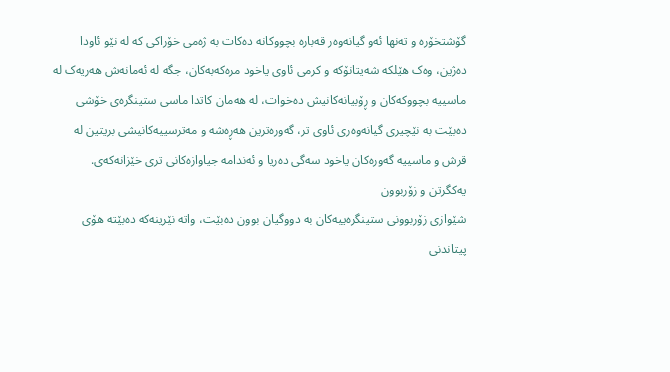گۆشتخۆرە و تەنها ئەو گیانەوەر قەبارە بچووکانە دەکات بە ژەمی خۆراکی کە لە نێو ئاودا دەژین، وەک هێلکە شەیتانۆکە و کرمی ئاوی یاخود مرەکەبەکان، جگە لە ئەمانەش هەریەک لە ماسییە بچووکەکان و ڕۆبیانەکانیش دەخوات، لە هەمان کاتدا ماسی ستینگرەی خۆشی دەبێت بە نێچیری گیانەوەری ئاوی تر، گەورەترین هەڕەشە و مەترسییەکانیشی بریتین لە قرش و ماسییە گەورەکان یاخود سەگی دەریا و ئەندامە جیاوازەکانی تری خێزانەکەی.
یەکگرتن و زۆربوون
شێوازی زۆربوونی ستینگرەییەکان بە دووگیان بوون دەبێت، واتە نێرینەکە دەبێتە هۆی پیتاندنی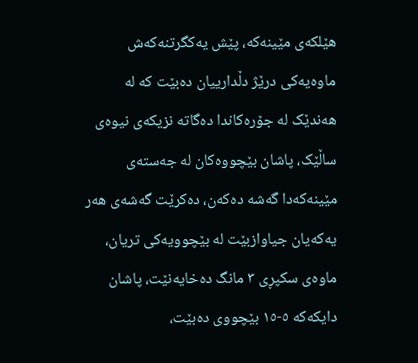هێلکەی مێینەکە، پێش یەکگرتنەکەش ماوەیەکی درێژ دڵدارییان دەبێت کە لە هەندێک لە جۆرەکاندا دەگاتە نزیکەی نیوەی ساڵێک، پاشان بێچووەکان لە جەستەی مێینەکەدا گەشە دەکەن، دەکرێت گەشەی هەر یەکەیان جیاوازبێت لە بێچوویەکی تریان، ماوەی سکپڕی ٣ مانگ دەخایەنێت، پاشان دایکەکە ٥-١٥ بێچووی دەبێت،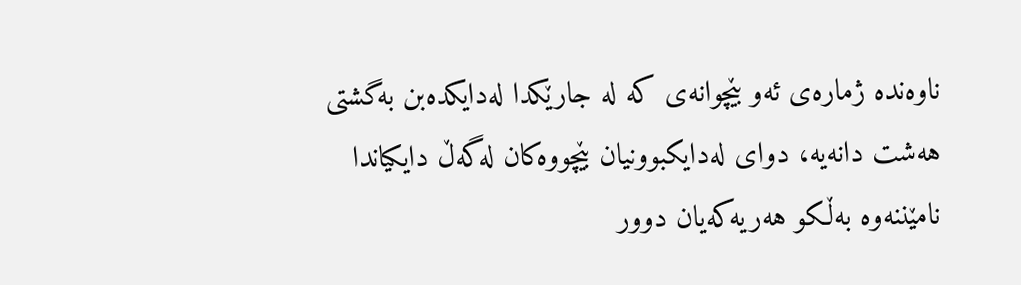ناوەندە ژمارەی ئەو بێچوانەی کە لە جارێکدا لەدایکدەبن بەگشتی هەشت دانەیە، دوای لەدایکبوونیان بێچووەکان لەگەڵ دایکیاندا نامێننەوە بەڵکو هەریەکەیان دوور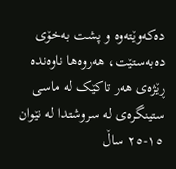دەکەوێتەوە و پشت بەخۆی دەبەستێت، هەروەها ناوەندە ڕێژەی هەر تاکێک لە ماسی ستینگرەی لە سروشتدا لە نێوان ١٥-٢٥ ساڵ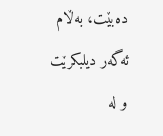دەبێت، بەڵام ئەگەر دیلبکرێت و لە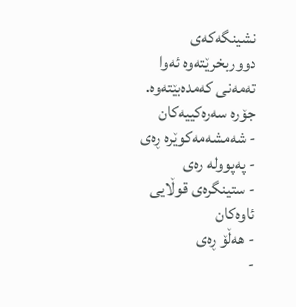نشینگەکەی دووربخرێتەوە ئەوا تەمەنی کەمدەبێتەوە.
جۆرە سەرەکییەکان
- شەمشەمەکوێرە ڕەی
- پەپوولە رەی
- ستینگرەی قوڵایی ئاوەکان
- هەڵۆ ڕەی
-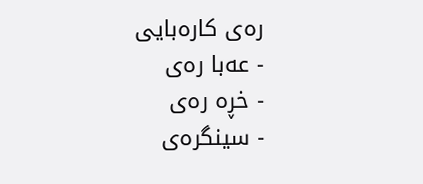رەی کارەبایی
- عەبا رەی
- خڕە رەی
- سینگرەی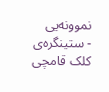نموونەیی
- ستینگرەی کلک قامچی